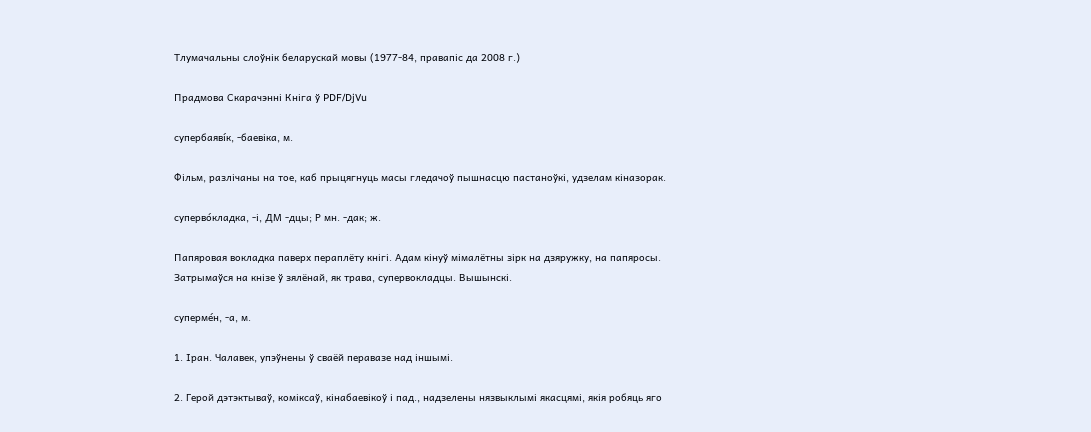Тлумачальны слоўнік беларускай мовы (1977-84, правапіс да 2008 г.)

Прадмова Скарачэнні Кніга ў PDF/DjVu

супербаяві́к, ‑баевіка, м.

Фільм, разлічаны на тое, каб прыцягнуць масы гледачоў пышнасцю пастаноўкі, удзелам кіназорак.

суперво́кладка, ‑і, ДМ ‑дцы; Р мн. ‑дак; ж.

Папяровая вокладка паверх пераплёту кнігі. Адам кінуў мімалётны зірк на дзяружку, на папяросы. Затрымаўся на кнізе ў зялёнай, як трава, супервокладцы. Вышынскі.

суперме́н, ‑а, м.

1. Іран. Чалавек, упэўнены ў сваёй перавазе над іншымі.

2. Герой дэтэктываў, коміксаў, кінабаевікоў і пад., надзелены нязвыклымі якасцямі, якія робяць яго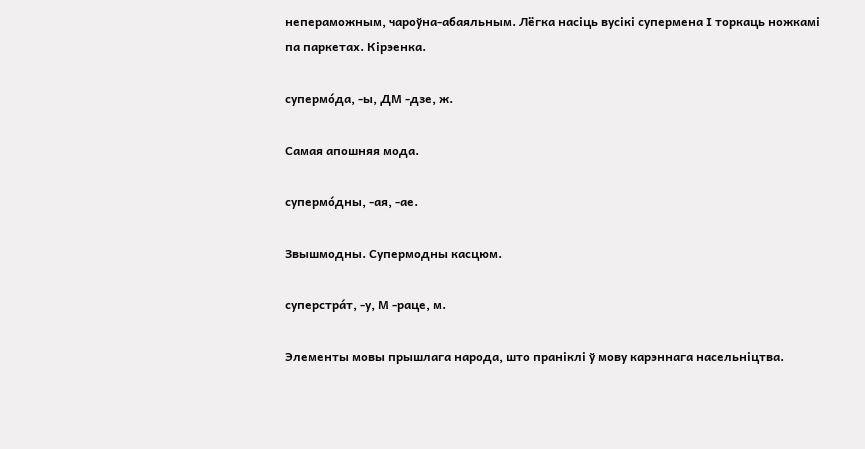непераможным, чароўна-абаяльным. Лёгка насіць вусікі супермена І торкаць ножкамі па паркетах. Кірэенка.

супермо́да, ‑ы, ДМ ‑дзе, ж.

Самая апошняя мода.

супермо́дны, ‑ая, ‑ае.

Звышмодны. Супермодны касцюм.

суперстра́т, ‑у, М ‑раце, м.

Элементы мовы прышлага народа, што праніклі ў мову карэннага насельніцтва.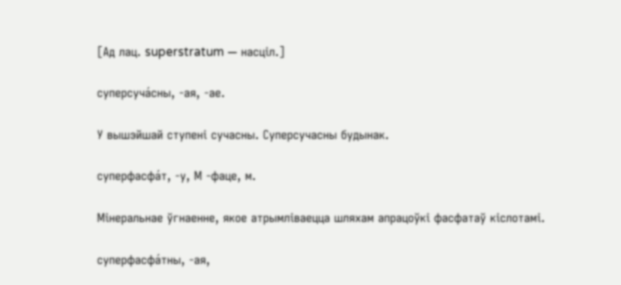[Ад лац. superstratum — насціл.]

суперсуча́сны, ‑ая, ‑ае.

У вышэйшай ступені сучасны. Суперсучасны будынак.

суперфасфа́т, ‑у, М ‑фаце, м.

Мінеральнае ўгнаенне, якое атрымліваецца шляхам апрацоўкі фасфатаў кіслотамі.

суперфасфа́тны, ‑ая,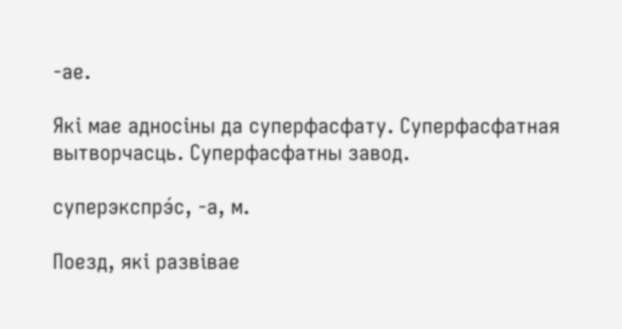‑ае.

Які мае адносіны да суперфасфату. Суперфасфатная вытворчасць. Суперфасфатны завод.

суперэкспрэ́с, ‑а, м.

Поезд, які развівае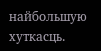найбольшую хуткасць.